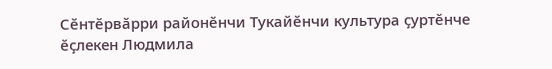Сӗнтӗрвӑрри районӗнчи Тукайӗнчи культура ҫуртӗнче ӗҫлекен Людмила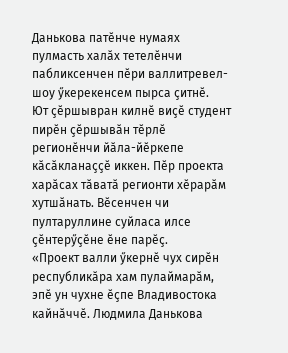Данькова патӗнче нумаях пулмасть халӑх тетелӗнчи пабликсенчен пӗри валлитревел-шоу ӳкерекенсем пырса ҫитнӗ.
Ют ҫӗршывран килнӗ виҫӗ студент пирӗн ҫӗршывӑн тӗрлӗ регионӗнчи йӑла-йӗркепе кӑсӑкланаҫҫӗ иккен. Пӗр проекта харӑсах тӑватӑ регионти хӗрарӑм хутшӑнать. Вӗсенчен чи пултаруллине суйласа илсе ҫӗнтерӳҫӗне ӗне парӗҫ.
«Проект валли ӳкернӗ чух сирӗн республикӑра хам пулаймарӑм, эпӗ ун чухне ӗҫпе Владивостока кайнӑччӗ. Людмила Данькова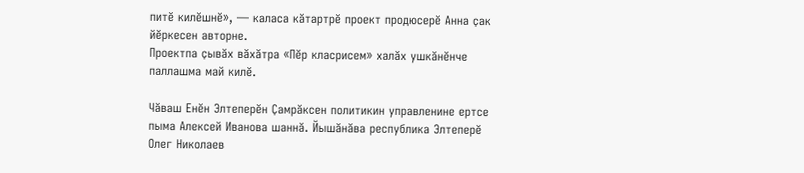питӗ килӗшнӗ», — каласа кӑтартрӗ проект продюсерӗ Анна ҫак йӗркесен авторне.
Проектпа ҫывӑх вӑхӑтра «Пӗр класрисем» халӑх ушкӑнӗнче паллашма май килӗ.

Чӑваш Енӗн Элтеперӗн Ҫамрӑксен политикин управленине ертсе пыма Алексей Иванова шаннӑ. Йышӑнӑва республика Элтеперӗ Олег Николаев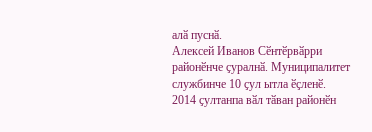алӑ пуснӑ.
Алексей Иванов Сӗнтӗрвӑрри районӗнче ҫуралнӑ. Муниципалитет службинче 10 ҫул ытла ӗҫленӗ. 2014 ҫултанпа вӑл тӑван районӗн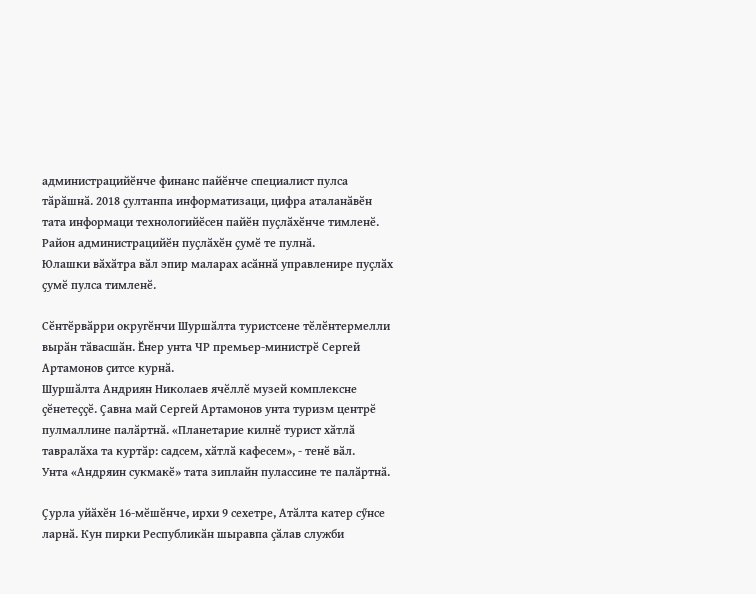администрацийӗнче финанс пайӗнче специалист пулса тӑрӑшнӑ. 2018 ҫултанпа информатизаци, цифра аталанӑвӗн тата информаци технологийӗсен пайӗн пуҫлӑхӗнче тимленӗ. Район администрацийӗн пуҫлӑхӗн ҫумӗ те пулнӑ.
Юлашки вӑхӑтра вӑл эпир маларах асӑннӑ управленире пуҫлӑх ҫумӗ пулса тимленӗ.

Сӗнтӗрвӑрри округӗнчи Шуршӑлта туристсене тӗлӗнтермелли вырӑн тӑвасшӑн. Ӗнер унта ЧР премьер-министрӗ Сергей Артамонов ҫитсе курнӑ.
Шуршӑлта Андриян Николаев ячӗллӗ музей комплексне ҫӗнетеҫҫӗ. Ҫавна май Сергей Артамонов унта туризм центрӗ пулмаллине палӑртнӑ. «Планетарие килнӗ турист хӑтлӑ тавралӑха та куртӑр: садсем, хӑтлӑ кафесем», - тенӗ вӑл.
Унта «Андряин сукмакӗ» тата зиплайн пулассине те палӑртнӑ.

Ҫурла уйӑхӗн 16-мӗшӗнче, ирхи 9 сехетре, Атӑлта катер сӳнсе ларнӑ. Кун пирки Республикӑн шыравпа ҫӑлав служби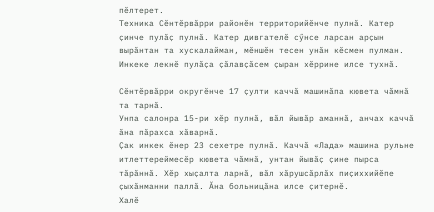пӗлтерет.
Техника Сӗнтӗрвӑрри районӗн территорийӗнче пулнӑ. Катер ҫинче пулӑҫ пулнӑ. Катер дивгателӗ сӳнсе ларсан арҫын вырӑнтан та хускалайман, мӗншӗн тесен унӑн кӗсмен пулман.
Инкеке лекнӗ пулӑҫа ҫӑлавҫӑсем ҫыран хӗррине илсе тухнӑ.

Сӗнтӗрвӑрри округӗнче 17 ҫулти каччӑ машинӑпа кювета чӑмнӑ та тарнӑ.
Унпа салонра 15-ри хӗр пулнӑ, вӑл йывӑр аманнӑ, анчах каччӑ ӑна пӑрахса хӑварнӑ.
Ҫак инкек ӗнер 23 сехетре пулнӑ. Каччӑ «Лада» машина рульне итлеттереймесӗр кювета чӑмнӑ, унтан йывӑҫ ҫине пырса тӑрӑннӑ. Хӗр хыҫалта ларнӑ, вӑл хӑрушсӑрлӑх пиҫиххийӗпе ҫыхӑнманни паллӑ. Ӑна больницӑна илсе ҫитернӗ.
Халӗ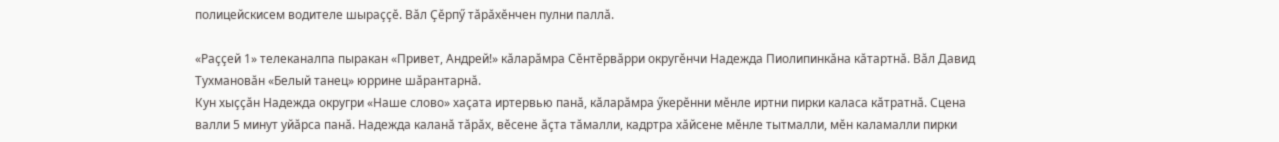полицейскисем водителе шыраҫҫӗ. Вӑл Ҫӗрпӳ тӑрӑхӗнчен пулни паллӑ.

«Раҫҫей 1» телеканалпа пыракан «Привет, Андрей!» кӑларӑмра Сӗнтӗрвӑрри округӗнчи Надежда Пиолипинкӑна кӑтартнӑ. Вӑл Давид Тухмановӑн «Белый танец» юррине шӑрантарнӑ.
Кун хыҫҫӑн Надежда округри «Наше слово» хаҫата иртервью панӑ, кӑларӑмра ӳкерӗнни мӗнле иртни пирки каласа кӑтратнӑ. Сцена валли 5 минут уйӑрса панӑ. Надежда каланӑ тӑрӑх, вӗсене ӑҫта тӑмалли, кадртра хӑйсене мӗнле тытмалли, мӗн каламалли пирки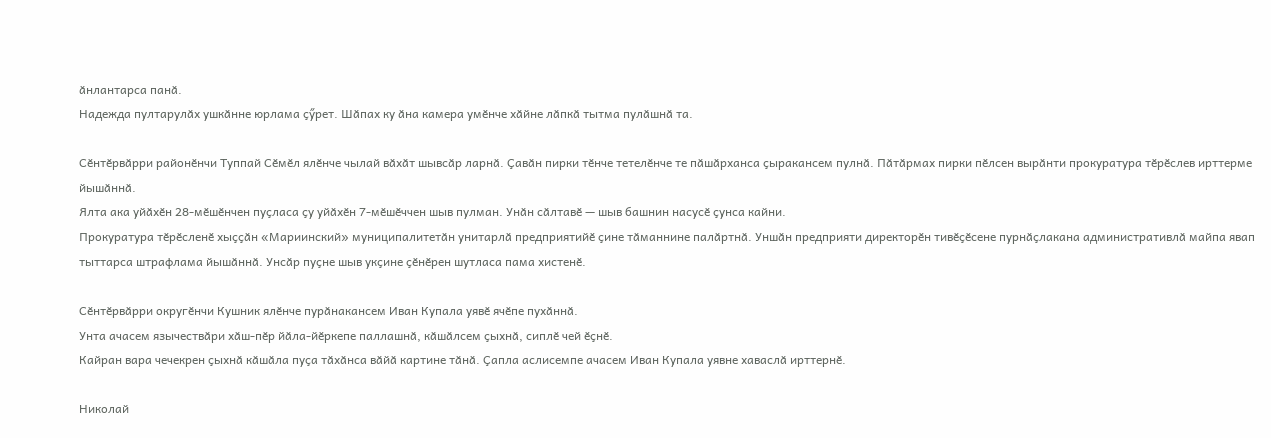ӑнлантарса панӑ.
Надежда пултарулӑх ушкӑнне юрлама ҫӳрет. Шӑпах ку ӑна камера умӗнче хӑйне лӑпкӑ тытма пулӑшнӑ та.

Сӗнтӗрвӑрри районӗнчи Туппай Сӗмӗл ялӗнче чылай вӑхӑт шывсӑр ларнӑ. Ҫавӑн пирки тӗнче тетелӗнче те пӑшӑрханса ҫыракансем пулнӑ. Пӑтӑрмах пирки пӗлсен вырӑнти прокуратура тӗрӗслев ирттерме йышӑннӑ.
Ялта ака уйӑхӗн 28-мӗшӗнчен пуҫласа ҫу уйӑхӗн 7-мӗшӗччен шыв пулман. Унӑн сӑлтавӗ — шыв башнин насусӗ ҫунса кайни.
Прокуратура тӗрӗсленӗ хыҫҫӑн «Мариинский» муниципалитетӑн унитарлӑ предприятийӗ ҫине тӑманнине палӑртнӑ. Уншӑн предприяти директорӗн тивӗҫӗсене пурнӑҫлакана административлӑ майпа явап тыттарса штрафлама йышӑннӑ. Унсӑр пуҫне шыв укҫине ҫӗнӗрен шутласа пама хистенӗ.

Сӗнтӗрвӑрри округӗнчи Кушник ялӗнче пурӑнакансем Иван Купала уявӗ ячӗпе пухӑннӑ.
Унта ачасем язычествӑри хӑш-пӗр йӑла-йӗркепе паллашнӑ, кӑшӑлсем ҫыхнӑ, сиплӗ чей ӗҫнӗ.
Кайран вара чечекрен ҫыхнӑ кӑшӑла пуҫа тӑхӑнса вӑйӑ картине тӑнӑ. Ҫапла аслисемпе ачасем Иван Купала уявне хаваслӑ ирттернӗ.

Николай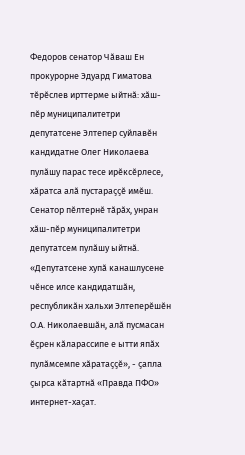Федоров сенатор Чӑваш Ен прокурорне Эдуард Гиматова тӗрӗслев ирттерме ыйтнӑ: хӑш-пӗр муниципалитетри депутатсене Элтепер суйлавӗн кандидатне Олег Николаева пулӑшу парас тесе ирӗксӗрлесе, хӑратса алӑ пустараҫҫӗ имӗш.
Сенатор пӗлтернӗ тӑрӑх, унран хӑш-пӗр муниципалитетри депутатсем пулӑшу ыйтнӑ.
«Депутатсене хупӑ канашлусене чӗнсе илсе кандидатшӑн, республикӑн хальхи Элтеперӗшӗн О.А. Николаевшӑн, алӑ пусмасан ӗҫрен кӑларассипе е ытти япӑх пулӑмсемпе хӑратаҫҫӗ», - ҫапла ҫырса кӑтартнӑ «Правда ПФО» интернет-хаҫат.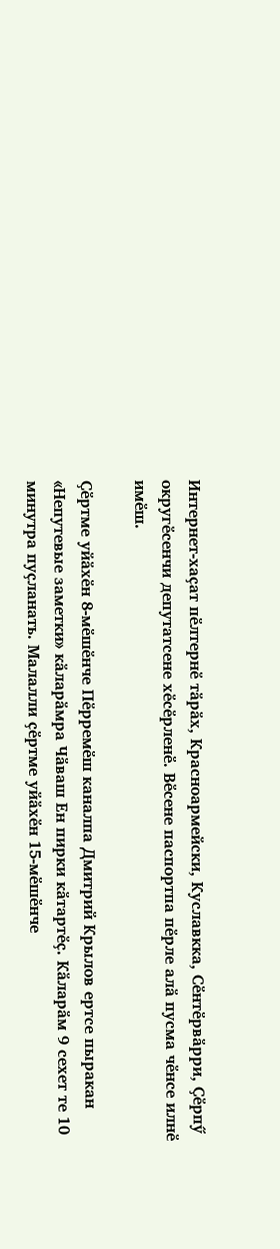Интернет-хаҫат пӗлтернӗ тӑрӑх, Красноармейски, Куславкка, Сӗнтӗрвӑрри, Ҫӗрпӳ округӗсенчи депутатсене хӗсӗрленӗ. Вӗсене паспортпа пӗрле алӑ пусма чӗнсе илнӗ имӗш.

Ҫӗртме уйӑхӗн 8-мӗшӗнче Пӗрремӗш каналпа Дмитрий Крылов ертсе пыракан «Непутевые заметки» кӑларӑмра Чӑваш Ен пирки кӑтартӗҫ. Кӑларӑм 9 сехет те 10 минутра пуҫланать. Малалли ҫӗртме уйӑхӗн 15-мӗшӗнче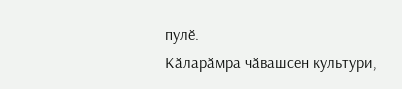пулӗ.
Кӑларӑмра чӑвашсен культури,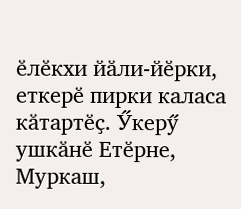ӗлӗкхи йӑли-йӗрки, еткерӗ пирки каласа кӑтартӗҫ. Ӳкерӳ ушкӑнӗ Етӗрне, Муркаш,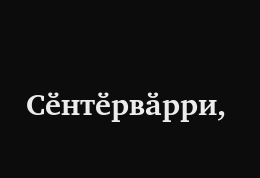Сӗнтӗрвӑрри,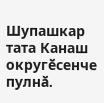Шупашкар тата Канаш округӗсенче пулнӑ.